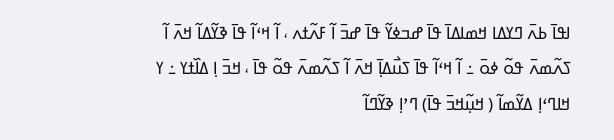ߊߟߊ߫ ߕߍ߫ ߣߌߡߊ ߞߘߊߡߊ߫ ߟߊ߫ ߝߏߦߌ߬ ߟߊ߫ ߝߏ߫ ߊ߬ ߓߍ߬ߙߍ ، ߊ߬ ߞߵߊ߬ ߟߊ߫ ߢߌ߬ߡߊ߬ ߞߍ߫ ߊ߬ ߖߍ߬ߘߍ߫ ߟߋ߬ ߦߋ߫ ߸ ߊ߬ ߞߵߊ߬ ߟߊ߫ ߖߎ߯ߡߊ߲߫ ߞߍ߫ ߊ߬ ߖߍ߬ߘߍ߫ ߟߋ߬ ߟߊ߫ ، ߞߏ߫ ߊ߲ ߡߊ߰ߙߌ ߸ ߌ ߞߊߣߵߊ߲ ߡߌ߬ߘߊ߬ ( ߞߎ߲߬ߞߏ߫ ߟߊ߫) ߣߴߊ߲ ߢߌ߬ߣߊ߬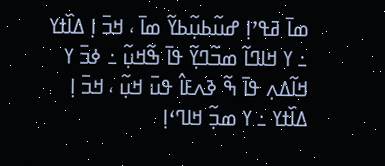ߘߊ߫ ߥߟߴߊ߲ ߝߎ߬ߕߎ߲߬ߕߌ߬ ߘߊ߫ ، ߞߏ߫ ߊ߲ ߡߊ߰ߙߌ ߸ ߌ ߞߊߣߊ߬ ߘߏ߬ߣߌ߲߬ ߟߊ߫ ߒ߬ߞߎ߲߬ ߸ ߦߏ߫ ߌ ߞߊ߬ߡߍ߲ ߟߊ߫ ߒ߬ ߢߍߓߊ߮ ߟߎ߫ ߞߎ߲߬ ، ߞߏ߫ ߊ߲ ߡߊ߰ߙߌ ߸ ߌ ߘߏ߲߬ ߞߊߣߵߊ߲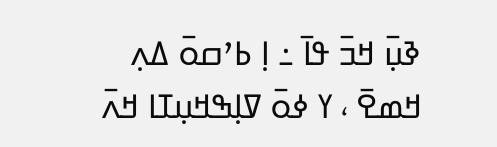ߢߎ߲߫ ߞߏ߫ ߟߊ߫ ߸ ߊ߲ ߕߴߛߋ߫ ߡߍ߲ ߞߘߐ߫ ، ߌ ߦߋ߫ ߜߊ߲ߒߞߎ߲ߠߊ ߞߍ߫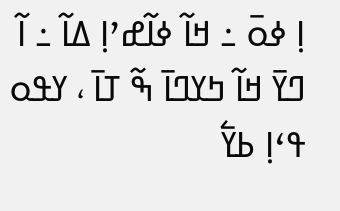ߊ߲ ߦߋ߫ ߸ ߞߊ߬ ߦߊ߬ߝߴߊ߲ ߡߊ߬ ߸ ߊ߬ ߣߌ߫ ߞߊ߬ ߤߌߣߊ߫ ߒ߬ ߠߊ߫ ، ߌߟߋ ߟߵߊ߲ ߕߌ߱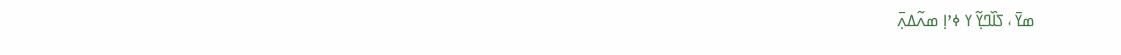ߘߌ߫ ، ߖߊ߰ߣߌ߲߬ ߌ ߦߴߊ߲ ߘߍ߬ߡߍ߲߫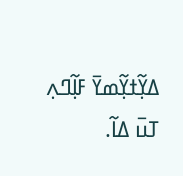ߡߌ߲߬ߙߌ߲߬ߘߌ߫ ߓߊ߲߬ߣߍ߲ ߠߎ߫ ߡߊ߬.